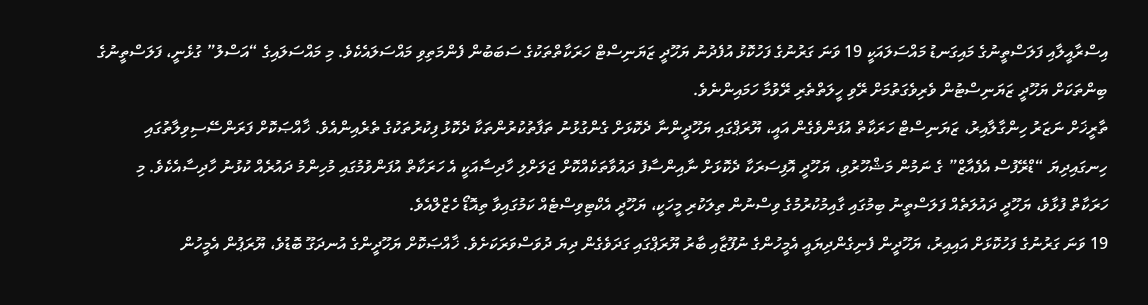އިސްރާއީލާއި ފަލަސްތީނުގެ މައިގަނޑު މައްސަލައަކީ 19 ވަނަ ގަރުނުގެ ފަހުކޮޅު އުފެދުނު ޔަހޫދީ ޒަޔަނިސްޓް ހަރަކާތްތަކުގެ ސަބަބުން ފެންމަތިވި މައްސަލައެކެވެ. މި މައްސަލައިގެ “އަސްލު” ގުޅެނީ، ފަލަސްތީނުގެ ބިންތަކަށް ޔަހޫދީ ޒަޔަނިސްޓުން ވެރިވެގަތުމަށް ރޭވި ހީލަތްތެރި ރޭވުމާ ހަމައިންނެވެ.
ތާރީޚަށް ނަޒަރު ހިންގާލާއިރު، ޒަޔަނިސްޓް ހަރަކާތް އުފަންވެގެން އައީ، ޔޫރަޕްގައި ޔަހޫދީންނާ ދެކޮޅަށް ގެންގުޅުނު ތަފާތުކުރުންތަކާ ދެކޮޅު ފިކުރުތަކުގެ ތެރެއިންއެވެ. ޚާއްޞަކޮށް ފަރަންސޭސިވިލާތުގައި ހިނގައިދިޔަ “ޑްރޭފުސް އެފެއާޒް” ގެ ނަމުން މަޝްހޫރުވި، ޔަހޫދީ އޮފިސަރަކާ ދެކޮޅަށް ނާއިންސާފު ދައުވާތަކެއްކޮށް ޖަލަށްލި ހާދިސާއަކީ އެ ހަރަކާތް އުފަންވުމުގައި މުހިންމު ދައުރެއް ކުޅުނު ހާދިސާއެކެވެ. މި ހަރަކާތް ފުޅާވެ، ޔަހޫދީ ދައުލަތެއް ފަލަސްތީނު ބިމުގައި ގާއިމުކުރުމުގެ ވިސްނުން ތިލަކުރި މީހަކީ، ޔަހޫދީ އެކްޓިވިސްޓެއް ކަމުގައިވާ ތިއޮޑޯ ހެޒްލްއެވެ.
19 ވަނަ ގަރުނުގެ ފަހުކޮޅަށް އައިއިރު، ޔަހޫދީން ފެނިގެންދިޔައީ އެމީހުންގެ ނުފޫޒާއި ބާރު ޔޫރަޕްގައި ގަދަވެގެން ދިޔަ ދުވަސްވަރަކަށެވެ. ޚާއްޞަކޮށް ޔަހޫދީންގެ އުނދަގޫ ބޮޑުވެ، ޔޫރަޕުން އެމީހުން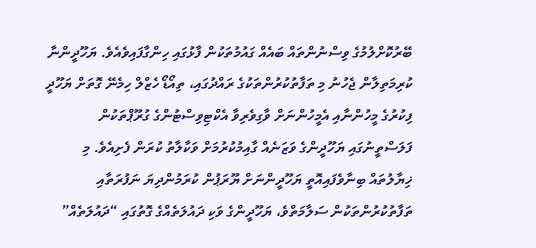ބޭރުކޮށްލުމުގެ ވިސްނުންތައް ބައެއް ގައުމުތަކުން ފާޅުގައި ހިންގާފައިވެއެވެ. ޔަހޫދީންނާ ކުރިމަތިލާން ޖެހުނު މި ތަފާތުކުރުންތަކުގެ ރައްދުގައި، ތިއޯޑޯ ހެޒްލް ހިމެނޭ ގޮތަށް ޔަހޫދީ ފިކުރުގެ މީހުންނާއި އެމީހުންނަށް ވާގިވެރިވާ އެކްޓިވިސްޓުންގެ ގުރޫޕްތަކުން ފަލަސްތީނުގައި ޔަހޫދީންގެ ވަޒަނެއް ގާއިމުކުރުމަށް ވަކާލާތު ކުރަން ފެށިއެވެ. މި ޚިޔާލުތައް ބިނާވެފައިއޮތީ ޔަހޫދީންނަށް ޔޫރަޕުން ކުރަމުންދިޔަ ނަފުރަތާއި ތަފާތުކުރުންތަކުން ސަލާމަތްވެ، ޔަހޫދީންގެ ވަކި ދައުލަތެއްގެ ގޮތުގައި “ދައުލަތެއް”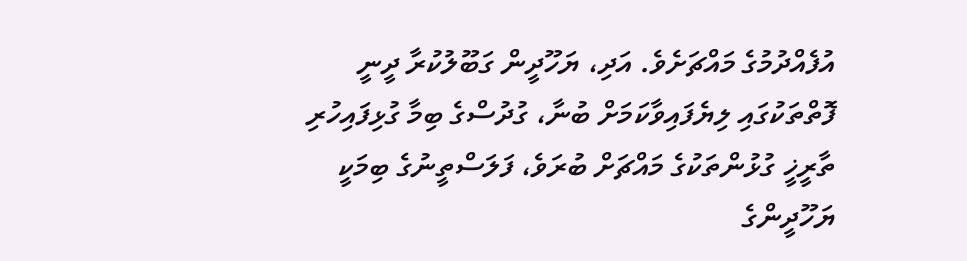އުފެއްދުމުގެ މައްޗަށެވެ. އަދި، ޔަހޫދީން ގަބޫލުކުރާ ދީނީ ފޮތްތަކުގައި ލިޔެފައިވާކަމަށް ބުނާ، ގުދުސްގެ ބިމާ ގުޅިފައިހުރި ތާރީޚީ ގުޅުންތަކުގެ މައްޗަށް ބުރަވެ، ފަލަސްތީނުގެ ބިމަކީ ޔަހޫދީންގެ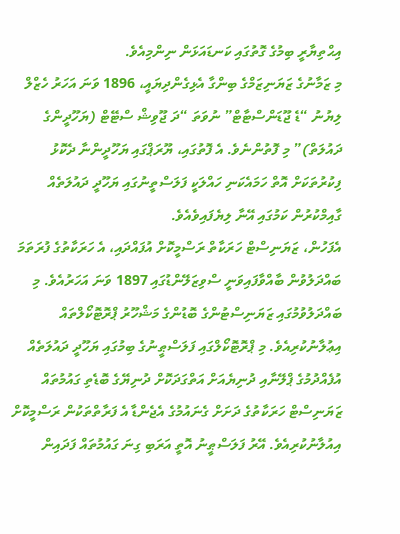އިޙްތިޔާރީ ބިމުގެ ގޮތުގައި ކަނޑައަޅަން ނިންމިއެވެ.
މި ޒަމާނުގެ ޒަޔަނިޒަމްގެ ބިންގާ އެޅިގެންދިޔައީ، 1896 ވަނަ އަހަރު ހެޒްލް ލިޔުނު “ޑެ ޖޫޑަންސްޓާޓް” ނުވަތަ “ދަ ޖޫވިޝް ސްޓޭޓް (ޔަހޫދީންގެ ދައުލަތް)” މި ފޮތުންނެވެ. އެ ފޮތުގައި، ޔޫރަޕްގައި ޔަހޫދީންނާ ދެކޮޅު ފިކުރުތަކަށް އޮތް ހަމައެކަނި ހައްލަކީ ފަލަސްތީނުގައި ޔަހޫދީ ދައުލަތެއް ގާއިމްކުރުން ކަމުގައި އޭނާ ލިޔެފައިވެއެވެ.
އެފަހުން، ޒަޔަނިސްޓް ހަރަކާތް ރަސްމީކޮށް އުފައްދައި، އެ ހަރަކާތުގެ ފުރަތަމަ ބައްދަލުވުން ބާއްވާފައިވަނީ ސްވިޒަލޭންޑުގައި 1897 ވަނަ އަހަރުއެވެ. މި ބައްދަލުވުމުގައި ޒަޔަނިސްޓުންގެ ބޮޑުންގެ މަޝްހޫރު ޕްރޮޓޮކޯލްތައް އިޢުލާނުކުރިއެވެ. މި ޕްރޮޓޮކޯލްގައި ފަލަސްޠީނުގެ ބިމުގައި ޔަހޫދީ ދައުލަތެއް އުފެއްދުމުގެ ޕްލޭނާއި ދުނިޔެއަށް އަތްގަދަކޮށް ދުނިޔޭގެ ބޮޑެތި ގައުމުތައް ޒަޔަނިސްޓް ހަރަކާތުގެ ދަށަށް ގެނައުމުގެ އެޖެންޑާ އެ ފަރާތްތަކުން ރަސްމީކޮށް އިއުލާނުކުރިއެވެ. އޭރު ފަލަސްޠީނު އޮތީ އަރަބި ގިނަ ގައުމުތައް ފަދައިން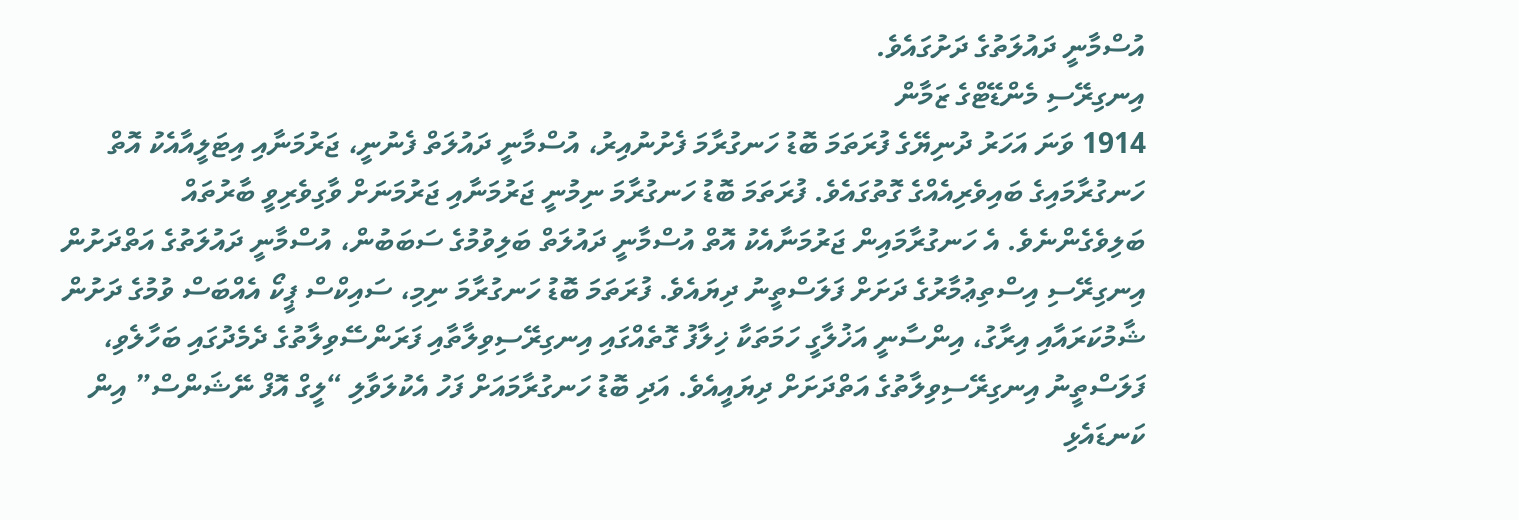އުސްމާނީ ދައުލަތުގެ ދަށުގައެވެ.
އިނގިރޭސި މެންޑޭޓްގެ ޒަމާން
1914 ވަނަ އަހަރު ދުނިޔޭގެ ފުރަތަމަ ބޮޑު ހަނގުރާމަ ފެށުނުއިރު، އުސްމާނީ ދައުލަތް ފެނުނީ، ޖަރުމަނާއި އިޓަލީއާއެކު އޮތް ހަނގުރާމައިގެ ބައިވެރިއެއްގެ ގޮތުގައެވެ. ފުރަތަމަ ބޮޑު ހަނގުރާމަ ނިމުނީ ޖަރުމަނާއި ޖަރުމަނަށް ވާގިވެރިވީ ބާރުތައް ބަލިވެގެންނެވެ. އެ ހަނގުރާމައިން ޖަރުމަނާއެކު އޮތް އުސްމާނީ ދައުލަތް ބަލިވުމުގެ ސަބަބުން، އުސްމާނީ ދައުލަތުގެ އަތްދަށުން އިނގިރޭސި އިސްތިޢުމާރުގެ ދަށަށް ފަލަސްތީނު ދިޔައެވެ. ފުރަތަމަ ބޮޑު ހަނގުރާމަ ނިމި، ސައިކްސް ޕީކޯ އެއްބަސް ވުމުގެ ދަށުން ޝާމުކަރައާއި އިރާގު، އިންސާނީ އަޚުލާގީ ހަމަތަކާ ޚިލާފު ގޮތެއްގައި އިނގިރޭސިވިލާތާއި ފަރަންސޭވިލާތުގެ ދެމެދުގައި ބަހާލެވި، ފަލަސްތީނު އިނގިރޭސިވިލާތުގެ އަތްދަށަށް ދިޔައީއެވެ. އަދި ބޮޑު ހަނގުރާމައަށް ފަހު އެކުލަވާލި “ލީގް އޮފް ނޭޝަންސް” އިން ކަނޑައެޅި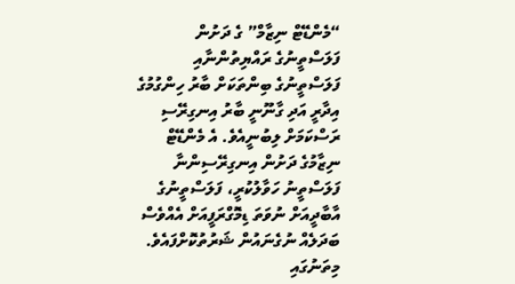“މެންޑޭޓް ނިޒާމް” ގެ ދަށުން ފަލަސްތީނުގެ ރައްޔިތުންނާއި ފަލަސްތީނުގެ ބިންތަކަށް ބާރު ހިންގުމުގެ އިދާރީ އަދި ގާނޫނީ ބާރު އިނގިރޭސި ރަސްކަމަށް ލިބުނީއެވެ. އެ މެންޑޭޓް ނިޒާމުގެ ދަށުން އިނގިރޭސިންނާ ފަލަސްތީނު ހަވާލުކުރީ، ފަލަސްތީނުގެ އާބާދީއަށް ނުވަތަ ޑިމޮގްރަފީއަށް އެއްވެސް ބަދަލެއް ނުގެނައުން ޝަރުތުކޮށްފައެވެ.
މިތަނުގައި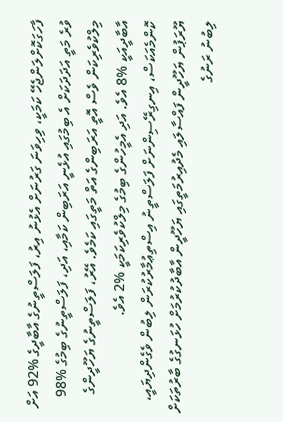ފާހަގަކޮށްލަންޖެހޭ ކަމަކީ، ވިހިވަނަ ގަރުނަށް އެޅުނު އިރު، ފަލަސްތީނުގެ އާބާދީގެ %92 އަށް ވުރެ މަތީ އަދަދަކަށް އެ ބިމުގައި އުޅެނީ އަރަބިން ކަމާއި، އަދި، ފަލަސްތީނުގެ ބިމުގެ %98 މިލްކުވެރިކަން ވެސް އޮތީ އަރަބިންގެ އަތް މަތީގައި ކަމެވެ. އޭރު، ފަލަސްތީނުގެ ޔަހޫދީންގެ އާބާދީއަކީ %8 އެވެ. އަދި އެމީހުންގެ ބިމުގެ މިލްކުވެރިކަމަކީ %2 އެވެ.
ކޮންމެއަކަސް، އިނގިރޭސިންނަށް ފަލަސްތީނު އިސްތިޢުމާރުކުރަން ލިބުން ވެގެންދިޔައީ، ޔޫރަޕުން ޔަހޫދީން ފައްސާލައި މެދުއިރުމަތީގައި ޔަހޫދީން އާބާދުކުރުމަށް ހުޅަނގުގެ ބާރުތަކަށް ލިބުނު ރަނުގެ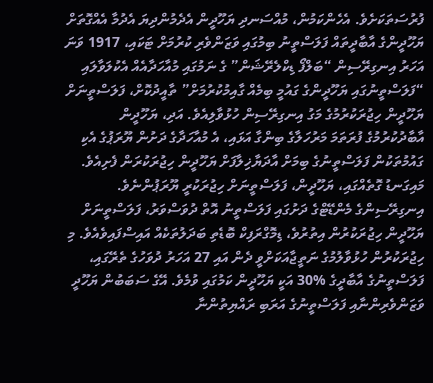ފުރުސަތަކަށެވެ. އެހެންކަމުން، މުއްސަނދި ޔަހޫދީން އެދެމުންދިޔަ އެދުމާ އެއްގޮތަށް ޔަހޫދީންގެ އާބާދީތައް ފަލަސްތީނު ބިމުގައި ވަޒަންވެރި ކުރުމަށް ޓަކައި، 1917 ވަނަ އަހަރު އިނގިރޭސިން “ބަލްފޯ ޑިކްލެރޭޝަން” ގެ ނަމުގައި މުއާހަދާއެއް އެކުލަވާލައި “ފަލަސްތީނުގައި ޔަހޫދީންގެ ގައުމީ ބިމެއް ގާއިމުކުރުމަށް” ތާއީދުކޮށް، ފަލަސްތީނަށް ޔަހޫދީން ހިޖުރަކުރުމުގެ މަގު އިނގިރޭސިން ހުޅުވާލިއެވެ. އަދި، ޔަހޫދީން އާބާދުކުރުމުގެ ފުރަތަމަ މަރުހަލާގެ ބިންގާ އަޅައި، އެ މުއާހަދާގެ ދަށުން ޔޫރަޕުގެ އެކި ގައުމުތަކުން ފަލަސްތީނުގެ ބިމަށް އާދަޔާޚިލާފަށް ޔަހޫދީން ހިޖުރަކުރަން ފެށިއެވެ. މައިގަނޑު ގޮތެއްގައި، ޔަހޫދީން، ފަލަސްތީނަށް ހިޖުރަކުރީ ޔޫރަޕުންނެވެ. އިނގިރޭސިންގެ މެންޑޭޓްގެ ދަށުގައި ފަލަސްތީނު އޮތް ދުވަސްވަރު، ފަލަސްތީނަށް ޔަހޫދީން ހިޖުރަކުރުން އިތުރުވެ، ޑިމޮގްރަފިކް ބޮޑެތި ބަދަލުތަކެއް އައިސްފައިވެއެވެ. މި ހިޖުރަކުރުން ހުޅުވާލުމުގެ ނަތީޖާއަކަށްވީ ދެން އައި 27 އަހަރު ދުވަހުގެ ތެރޭގައި، ފަލަސްތީނުގެ އާބާދީގެ %30 އަކީ ޔަހޫދީން ކަމުގައި ވުމެވެ. އޭގެ ސަބަބުން ޔަހޫދީ ވަޒަންވެރިންނާއި ފަލަސްތީނުގެ އަރަބި ރައްޔިތުންނާ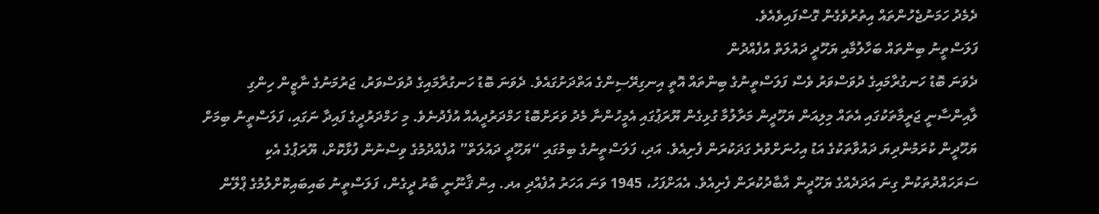ދެމެދު ހަމަނުޖެހުންތައް އިތުރުވެގެން ގޮސްފައިވެއެވެ.
ފަލަސްތީނު ބިންތައް ބަހާލުމާއި ޔަހޫދީ ދައުލަތް އުފެއްދުން
ދެވަނަ ބޮޑު ހަނގުރާމައިގެ ދުވަސްވަރު ވެސް ފަލަސްތީނުގެ ބިންތައް އޮތީ އިނގިރޭސިންގެ އަތްދަށުގައެވެ. ދެވަނަ ބޮޑު ހަނގުރާމައިގެ ދުވަސްވަރު، ޖަރުމަނުގެ ނާޒީން ހިންގި ލާއިންސާނީ ޖަރީމާތަކުގައި އެތައް މިލިއަން ޔަހޫދީން މަރާލުމާ ގުޅިގެން ޔޫރަޕުގައި އެމީހުންނާ މެދު ވަރަށްބޮޑު ހަމްދަރުދީއެއް އުފެދުނެވެ. މި ހަމްދަރުދީގެ ފައިދާ ނަގައި، ފަލަސްތީނު ބިމަށް ޔަހޫދީން ކުރަމުންދިޔަ ދައުވާތަކުގެ އަޑު އިހުނަށްވުރެ ގަދަކުރަން ފެށިއެވެ. އަދި، ފަލަސްތީނުގެ ބިމުގައި “ޔަހޫދީ ދައުލަތް” އުފެއްދުމުގެ ވިސްނުން ފުޅާކޮށް، ޔޫރަޕުގެ އެކި ސަރަހައްދުތަކުން ގިނަ އަދަދެއްގެ ޔަހޫދީން އާބާދުކުރަން ފެށިއެވެ. އެއަށްފަހު، 1945 ވަނަ އަހަރު އުފެއްދި އދ. އިން ޤާނޫނީ ބާރު ދީގެން، ފަލަސްތީނު ބައިބައިކޮށްލުމުގެ ޕްލޭން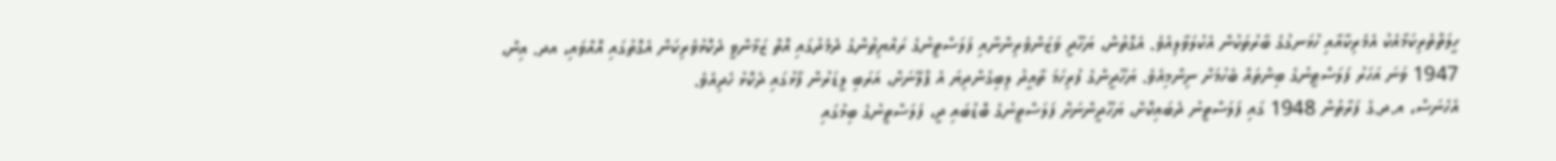ހީލަތްތެރިކަމާއެކު އެމެރިކާއާއި ހުޅަނގުގެ ބާރުތަކުން އެކުލަވާލިއެވެ. އެގޮތުން، ޔަހޫދީ ވަޒަންވެރިންނާއި ފަލަސްތީނުގެ ރައްޔިތުންގެ ދެމެދުގައި އޮތް ޒަމާންވީ ދެކޮޅުވެރިކަން އެގޮތުގައި އޮއްވައި، އދ. އިން، 1947 ވަނަ އަހަރު ފަލަސްޠީނުގެ ބިންތައް ބެހުމަށް ނިންމިއެވެ. ޔަހޫދީންގެ ފުރިހަމަ ތާއީދު ލިބިގެންދިޔަ އެ ޕްލޭނަށް، އަރަބި ލީޑަރުން ފާޅުގައި ދެކޮޅު ހެދިއެވެ.
އެހެނަސް، އ.ދ.ގެ ފަރާތުން 1948 ގައި ފަލަސްތީނު ދެބައިކޮށް، ޔަހޫދީންނަށް ފަލަސްތީނުގެ ބޮޑުބައި ދީ، ފަލަސްތީނުގެ ބިމުގައި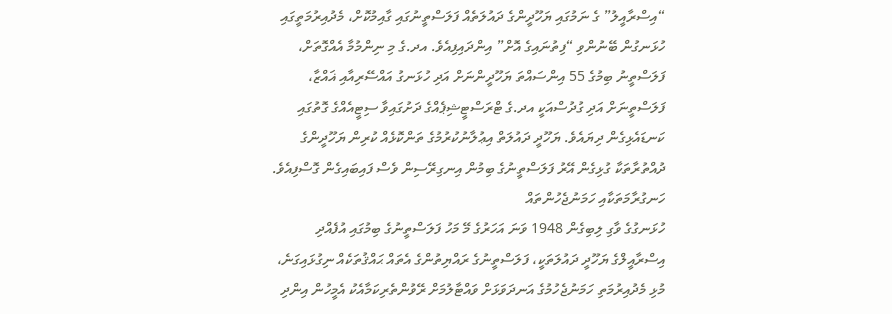“އިސްރާއީލު” ގެ ނަމުގައި ޔަހޫދީންގެ ދައުލަތެއް ފަލަސްތީނުގައި ގާއިމުކޮށް، މެދުއިރުމަތީގައި ހުޅަނގުން ބޭނުންވި “ފިތުނައިގެ އޮށް” އިންދައިފިއެވެ. އދ.ގެ މި ނިންމުމާ އެއްގޮތަށް، ފަލަސްތީނު ބިމުގެ 55 އިންސައްތަ ޔަހޫދީންނަށް އަދި ހުޅަނގު އައްސޭރިއާއި ޣައްޒާ، ފަލަސްތީނަށް އަދި ގުދުސްއަކީ އދ.ގެ ޓްރަސްޓީޝިޕެއްގެ ދަށުގައިވާ ސިޓީއެއްގެ ގޮތުގައި ކަނޑައެޅިގެން ދިޔައެވެ. ޔަހޫދީ ދައުލަތް އިޢުލާނުކުރުމުގެ ތަންކޮޅެއް ކުރިން ޔަހޫދީންގެ ދުއްތުރާތަކާ ގުޅިގެން އޭރު ފަލަސްތީނުގެ ބިމުން އިނގިރޭސިން ވެސް ފައިބައިގެން ގޮސްފިއެވެ.
ހަނގުރާމަތަކާއި ހަމަނުޖެހުންތައް
ހުޅަނގުގެ ވާގި ލިބިގެން 1948 ވަނަ އަހަރުގެ މޭ މަހު ފަލަސްތީނުގެ ބިމުގައި އުފެއްދި އިސްރާއީލްގެ ޔަހޫދީ ދައުލަތަކީ، ފަލަސްތީނުގެ ރައްޔިތުންގެ އެތައް ޙައްޤުތަކެއް ނިގުޅައިގަނެ، މުޅި މެދުއިރުމަތި ހަމަނުޖެހުމުގެ އަނދަވަޅަށް ވައްޓާލުމަށް ރޭވުންތެރިކަމާއެކު އެމީހުން އިންދި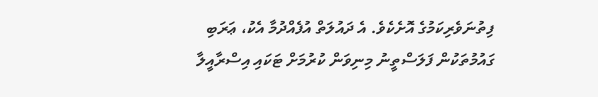ފިތުނަވެރިކަމުގެ އޮށެކެވެ. އެ ދައުލަތް އުފެއްދުމާ އެކު، ޢަރަބި ގައުމުތަކުން ފަލަސްތީނު މިނިވަން ކުރުމަށް ޓަކައި އިސްރާއީލާ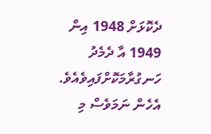ދެކޮޅަށް 1948 އިން 1949 އާ ދެމެދު ހަނގުރާމަކޮށްފައިވެއެވެ. އެހެން ނަމަވެސް މި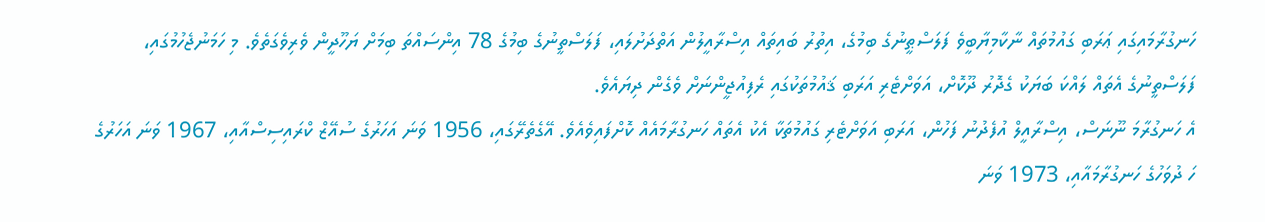ހަނގުރާމައިގައި ޢަރަބި ގައުމުތައް ނާކާމިޔާބީވެ ފަލަސްޠީނުގެ ބިމުގެ، އިތުރު ބައިތައް އިސްރާއީލުން އަތްދަށުލައި، ފަލަސްތީނުގެ ބިމުގެ 78 އިންސައްތަ ބިމަށް ޔަހޫދީން ވެރިވެގަތެވެ. މި ހަމަނުޖެހުމުގައި، ފަލަސްތީނުގެ އެތައް ލައްކަ ބަޔަކު ގެދޮރު ދޫކޮށް، އަވަށްޓެރި އަރަބި ޤައުމުތަކުގައި ރެފިއުޖީންނަށް ވެގެން ދިޔައެވެ.
އެ ހަނގުރާމަ ނޫނަސް، އިސްރާއީލް އުފެދުނު ފަހުން، އަރަބި އަވަށްޓެރި ގައުމުތަކާ އެކު އެތައް ހަނގުރާމައެއް ކޮށްފައިވެއެވެ. އޭގެތެރޭގައި، 1956 ވަނަ އަހަރުގެ ސުއޭޒް ކްރައިސިސްއާއި، 1967 ވަނަ އަހަރުގެ ހަ ދުވަހުގެ ހަނގުރާމައާއި، 1973 ވަނަ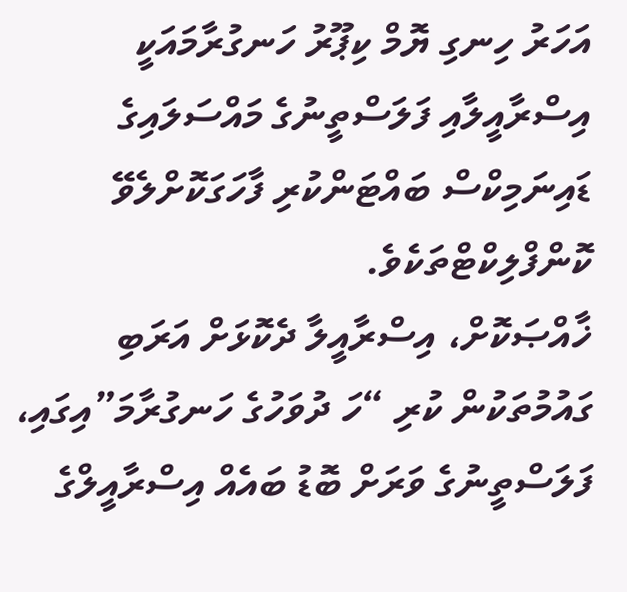އަހަރު ހިނގި ޔޮމް ކިޕޫރު ހަނގުރާމައަކީ އިސްރާއީލާއި ފަލަސްތީނުގެ މައްސަލައިގެ ޑައިނަމިކްސް ބައްޓަންކުރި ފާހަގަކޮށްލެވޭ ކޮންފްލިކްޓްތަކެވެ.
ޚާއްޞަކޮށް، އިސްރާއީލާ ދެކޮޅަށް އަރަބި ގައުމުތަކުން ކުރި “ހަ ދުވަހުގެ ހަނގުރާމަ”އިގައި، ފަލަސްތީނުގެ ވަރަށް ބޮޑު ބައެއް އިސްރާއީލްގެ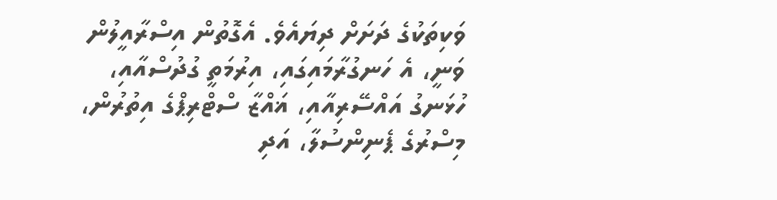ވަކިތަކުގެ ދަށަށް ދިޔައެވެ. އެގޮތުން އިސްރާއީލުން ވަނީ، އެ ހަނގުރާމައިގައި، އިރުމަތީ ގުދުސްއާއި، ހުޅަނގު އައްސޭރިއާއި، ޣައްޒާ ސްޓްރިޕްގެ އިތުރުން، މިސްރުގެ ޕެނިންސުލާ، އަދި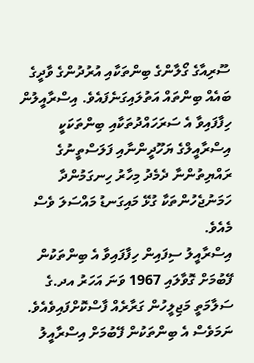ސޫރިއާގެ ގޯލާންގެ ބިންތަކާއި އުރުދުންގެ ވާދީގެ ބައެއް ބިންތައް އަތުލައިގަނެފައެވެ. އިސްރާއީލުން ހިފާފައިވާ އެ ސަރަހައްދުތަކާއި ބިންތަކަކީ އިސްރާއީލްގެ ޔަހޫދީންނާއި ފަލަސްތީނުގެ ރައްޔިތުންނާ ދެމެދު މިހާރު ހިނގަމުންދާ ހަމަނުޖެހުންތަކާ ގުޅޭ މައިގަނޑު މައްސަލަ ވެސް މެއެވެ.
އިސްރާއީލު ސިފައިން ހިފާފައިވާ އެ ބިންތަކުން ފޭބުމަށް ގޮވާލައި 1967 ވަނަ އަހަރު އދ.ގެ ސަލާމަތީ މަޖިލީހުން ގަރާރެއް ފާސްކޮށްފައިވެއެވެ. ނަމަވެސް އެ ބިންތަކުން ފޭބުމަށް އިސްރާއީލު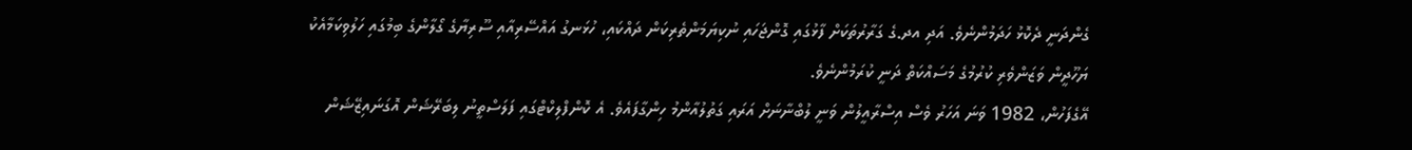ގެންދަނީ ދެކޮޅު ހަދަމުންނެވެ. އަދި އދ.ގެ ގަރާރުތަކަށް ފާޅުގައި ގޮންޖަހައި ނުކިޔަމަންތެރިކަން ދައްކައި، ހުޅަނގު އައްސޭރިއާއި ސޫރިޔާގެ ގޯލާންގެ ބިމުގައި ހަލުވިކަމާއެކު ޔަހޫދީން ވަޒަންވެރި ކުރުމުގެ މަސައްކަތް ދަނީ ކުރަމުންނެވެ.
އޭގެފަހުން، 1982 ވަނަ އަހަރު ވެސް އިސްރާއީލުން ވަނީ ލުބްނާނަށް އަރައި ގަތުލުއާންމު ހިންގާފައެވެ. އެ ކޮންފްލިކްޓްގައި ފަލަސްތީނު ލިބަރޭޝަން އޮގަނައިޒޭޝަން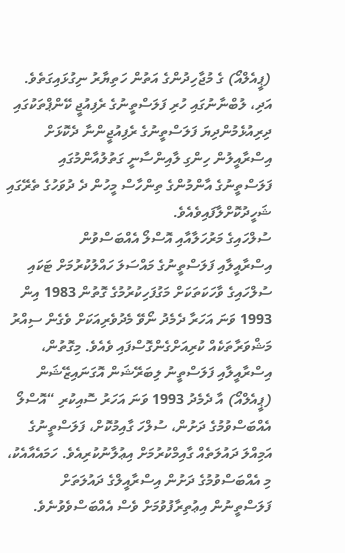(ޕީއެލްއޯ) ގެ މުޖާހިދުންގެ އަތުން ހަތިޔާރު ނިގުޅައިގަތެވެ. އަދި، ލުބްނާނުގައި ހުރި ފަލަސްތީނުގެ ރެފިއުޖީ ކޭންޕްތަކުގައި ދިރިއުޅެމުންދިޔަ ފަލަސްތީނުގެ ރެފިއުޖީންނާ ދެކޮޅަށް އިސްރާއީލުން ހިންގި ލާއިންސާނީ ގަތުލުއާންމުގައި ފަލަސްތީނުގެ އާންމުންގެ ތިންހާސް މީހުން ދެ ދުވަހުގެ ތެރޭގައި ޝަހީދުކޮށްލާފައިވެއެވެ.
ސުލްހައިގެ މަރުހަލާއާއި އޮސްލޯ އެއްބަސްވުން
އިސްރާއީލާއި ފަލަސްތީނުގެ މައްސަލަ ހައްލުކުރުމަށް ޓަކައި ސުލްހައިގެ ވާހަކަތަކަށް މަގުފަހިކުރުމުގެ ގޮތުން 1983 އިން 1993 ވަނަ އަހަރާ ދެމެދު ނޯވޭ މެދުވެރިއަކަށް ވެގެން ސިއްރު މަޝްވަރާތަކެއް ކުރިއަށްގެންގޮސްފައި ވެއެވެ. މިގޮތުން، އިސްރާއީލާއި ފަލަސްތީނު ލިބަރޭޝަން އޮގަނައިޒޭޝަން (ޕީއެލްއޯ) އާ ދެމެދު 1993 ވަނަ އަހަރު ސޮއިކުރި “އޮސްލޯ އެއްބަސްވުމުގެ ދަށުން، ސުލްހަ ގާއިމުކޮށް، ފަލަސްތީނުގެ އަމިއްލަ ދައުލަތެއް ގާއިމްކުރުމަށް އިޢުލާނުކުރިއެވެ. ހަމައެއާއެކު، މި އެއްބަސްވުމުގެ ދަށުން އިސްރާއީލްގެ ދައުލަތަށް ފަލަސްތީނުން އިޢުތިރާފުވުމަށް ވެސް އެއްބަސްވެވުނެވެ.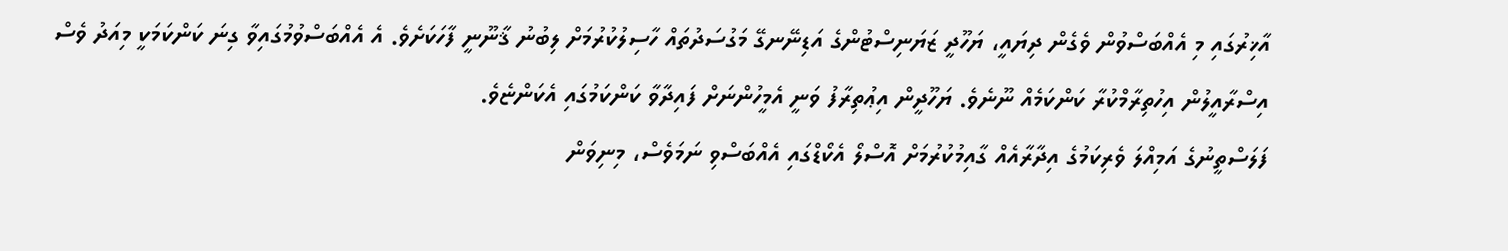އާޚިރުގައި މި އެއްބަސްވުން ވެގެން ދިޔައީ، ޔަހޫދީ ޒަޔަނިސްޓުންގެ އަޑިނޭނގޭ މަގުސަދުތައް ހާސިލުކުރުމަށް ލިބުނު ޤާނޫނީ ފާހަކަށެވެ. އެ އެއްބަސްވުމުގައިވާ ގިނަ ކަންކަމަކީ މިއަދު ވެސް އިސްރާއީލުން އިހުތިރާމްކުރާ ކަންކަމެއް ނޫނެވެ. ޔަހޫދީން އިޢުތިރާފު ވަނީ އެމީހުންނަށް ފައިދާވާ ކަންކަމުގައި އެކަންޏެވެ.
ފަލަސްތީނުގެ އަމިއްލަ ވެރިކަމުގެ އިދާރާއެއް ގާއިމުކުރުމަށް އޮސްލޯ އެކޯޑްގައި އެއްބަސްވި ނަމަވެސް، މިނިވަން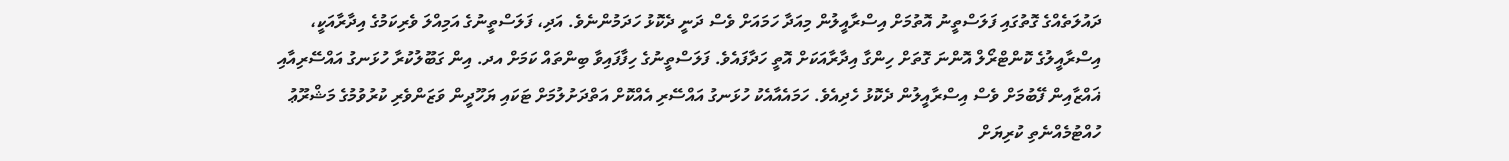ދައުލަތެއްގެ ގޮތުގައި ފަލަސްތީނު އޮތުމަށް އިސްރާއީލުން މިއަދާ ހަމައަށް ވެސް ދަނީ ދެކޮޅު ހަދަމުންނެވެ. އަދި، ފަލަސްތީނުގެ އަމިއްލަ ވެރިކަމުގެ އިދާރާއަކީ، އިސްރާއީލުގެ ކޮންޓްރޯލް އޮންނަ ގޮތަށް ހިންގާ އިދާރާއަކަށް އޮތީ ހަދާފައެވެ. ފަލަސްތީނުގެ ހިފާފައިވާ ބިންތައް ކަމަށް އދ. އިން ގަބޫލުކުރާ ހުޅަނގު އައްސޭރިއާއި ޣައްޒާއިން ފޭބުމަށް ވެސް އިސްރާއީލުން ދެކޮޅު ހެދިއެވެ. ހަމައެއާއެކު ހުޅަނގު އައްސޭރި އެއްކޮށް އަތްދަށުލުމަށް ޓަކައި ޔަހޫދީން ވަޒަންވެރި ކުރުވުމުގެ މަޝްރޫޢު ހުއްޓުމެއްނެތި ކުރިޔަށް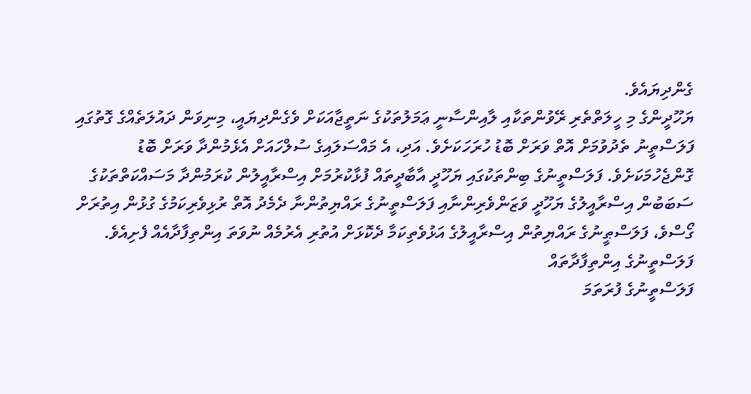ގެންދިޔައެވެ.
ޔަހޫދީންގެ މި ހީލަތްތެރި ރޭވުންތަކާއި ލާއިންސާނީ ޢަމަލުތަކުގެ ނަތީޖާއަކަށް ވެގެންދިޔައީ، މިނިވަން ދައުލަތެއްގެ ގޮތުގައި ފަލަސްތީނު ތެދުވުމަށް އޮތް ވަރަށް ބޮޑު ހުރަހަކަށެވެ. އަދި، އެ މައްސަލައިގެ ސުލްހައަށް އެޅެމުންދާ ވަރަށް ބޮޑު ގޮންޖެހުމަކަށެވެ. ފަލަސްތީނުގެ ބިންތަކުގައި ޔަހޫދީ އާބާދީތައް ފުޅާކުރުމަށް އިސްރާއީލުން ކުރަމުންދާ މަސައްކަތްތަކުގެ ސަބަބުން އިސްރާއީލުގެ ޔަހޫދީ ވަޒަންވެރިންނާއި ފަލަސްތީނުގެ ރައްޔިތުންނާ ދެމެދު އޮތް ރުޅިވެރިކަމުގެ ގުޅުން އިތުރަށް ގޯސްވެ، ފަލަސްޠީނުގެ ރައްޔިތުން އިސްރާއީލުގެ އަޅުވެތިކަމާ ދެކޮޅަށް އުތުރި އެރުމެއް ނުވަތަ އިންތިފާދާއެއް ފެށިއެވެ.
ފަލަސްތީނުގެ އިންތިފާދާތައް
ފަލަސްތީނުގެ ފުރަތަމަ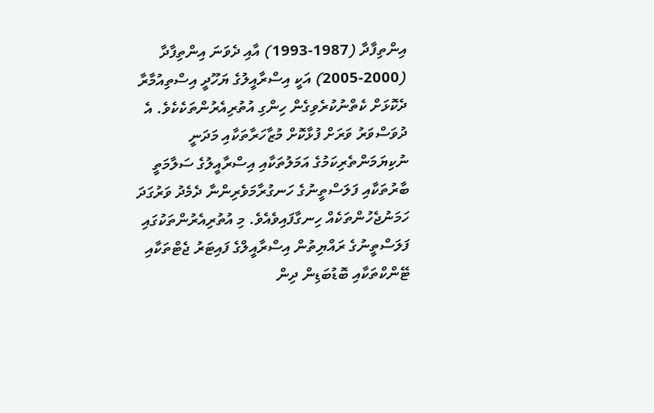އިންތިފާދާ (1987-1993) އާއި ދެވަނަ އިންތިފާދާ (2000-2005) އަކީ އިސްރާއީލުގެ ޔަހޫދީ އިސްތިއުމާރާ ދެކޮޅަށް ކެތްނުކުރެވިގެން ހިންގި އުތުރިއެރުންތަކެކެވެ. އެ ދުވަސްވަރު ވަރަށް ފުޅާކޮށް މުޒާހަރާތަކާއި މަދަނީ ނުކިޔަމަންތެރިކަމުގެ އަމަލުތަކާއި އިސްރާއީލުގެ ސަލާމަތީ ބާރުތަކާއި ފަލަސްތީނުގެ ހަނގުރާމަވެރިންނާ ދެމެދު ވަރުގަދަ ހަމަނުޖެހުންތަކެއް ހިނގާފައިވެއެވެ. މި އުތުރިއެރުންތަކުގައި ފަލަސްތީނުގެ ރައްޔިތުން އިސްރާއީލްގެ ފައިޓަރު ޖެޓްތަކާއި ޓޭންކްތަކާއި ބޮޑުބަޑިން ދިން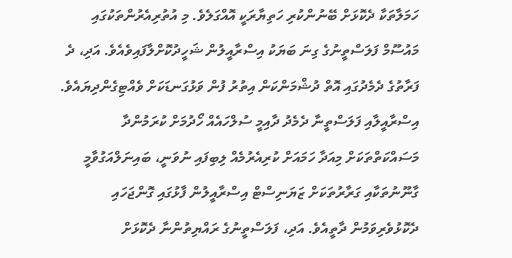ހަމަލާތަކާ ދެކޮޅަށް ބޭނުންކުރި ހަތިޔާރަކީ އޮއްގަލެވެ. މި އުތުރިއެރުންތަކުގައި މައުސޫމް ފަލަސްތީނުގެ ގިނަ ބަޔަކު އިސްރާއީލުން ޝަހީދުކޮށްލާފައިވެއެވެ. އަދި، ދެ ފަރާތުގެ ދެމެދުގައި އޮތް ދުޝްމަންކަން އިތުރު ފުން ވަޅުގަނޑަކަށް ވެއްޓިގެންދިޔައެވެ.
އިސްރާއީލާއި ފަލަސްތީނާ ދެމެދު ދާއިމީ ސުލްހައެއް ހޯދުމަށް ކުރަމުންދާ މަސައްކަތްތަކަށް މިއަދާ ހަމައަށް ކުރިއެރުމެއް ލިބިފައި ނުވަނީ، ބައިނަލްއަގުވާމީ ގާނޫނުތަކާއި ގަރާރުތަކަށް ޒަޔަނިސްޓް އިސްރާއީލުން ފާޅުގައި ގޮންޖަހައި ދެކޮޅުވެރިވަމުން ދާތީއެވެ. އަދި، ފަލަސްތީނުގެ ރައްޔިތުންނާ ދެކޮޅަށް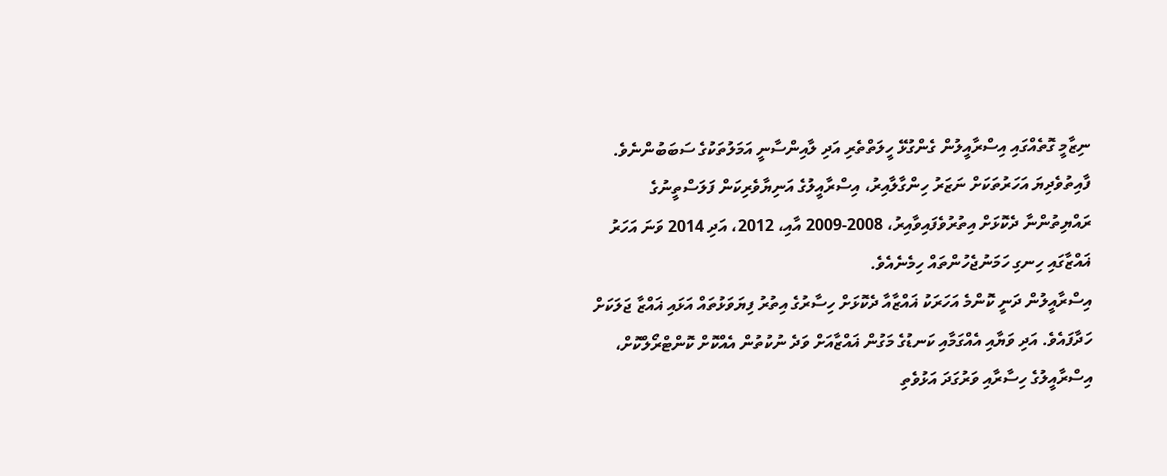ނިޒާމީ ގޮތެއްގައި އިސްރާއީލުން ގެންގުޅޭ ހީލަތްތެރި އަދި ލާއިންސާނީ އަމަލުތަކުގެ ސަބަބުންނެވެ. ފާއިތުވެދިޔަ އަހަރުތަކަށް ނަޒަރު ހިންގާލާއިރު، އިސްރާއީލުގެ އަނިޔާވެރިކަން ފަލަސްތީނުގެ ރައްޔިތުންނާ ދެކޮޅަށް އިތުރުވެފައިވާއިރު، 2008-2009 އާއި، 2012، އަދި 2014 ވަނަ އަހަރު ޣައްޒާގައި ހިނގި ހަމަނުޖެހުންތައް ހިމެނެއެވެ.
އިސްރާއީލުން ދަނީ ކޮންމެ އަހަރަކު ޣައްޒާއާ ދެކޮޅަށް ހިސާރުގެ އިތުރު ފިޔަވަޅުތައް އަޅައި ޣައްޒާ ޖަލަކަށް ހަދާފައެވެ. އަދި ވަޔާއި އެއްގަމާއި ކަނޑުގެ މަގުން ޣައްޒާއަށް ވަދެ ނުކުތުން އެއްކޮށް ކޮންޓްރޯލްކޮށް، އިސްރާއީލުގެ ހިސާރާއި ވަރުގަދަ އަޅުވެތި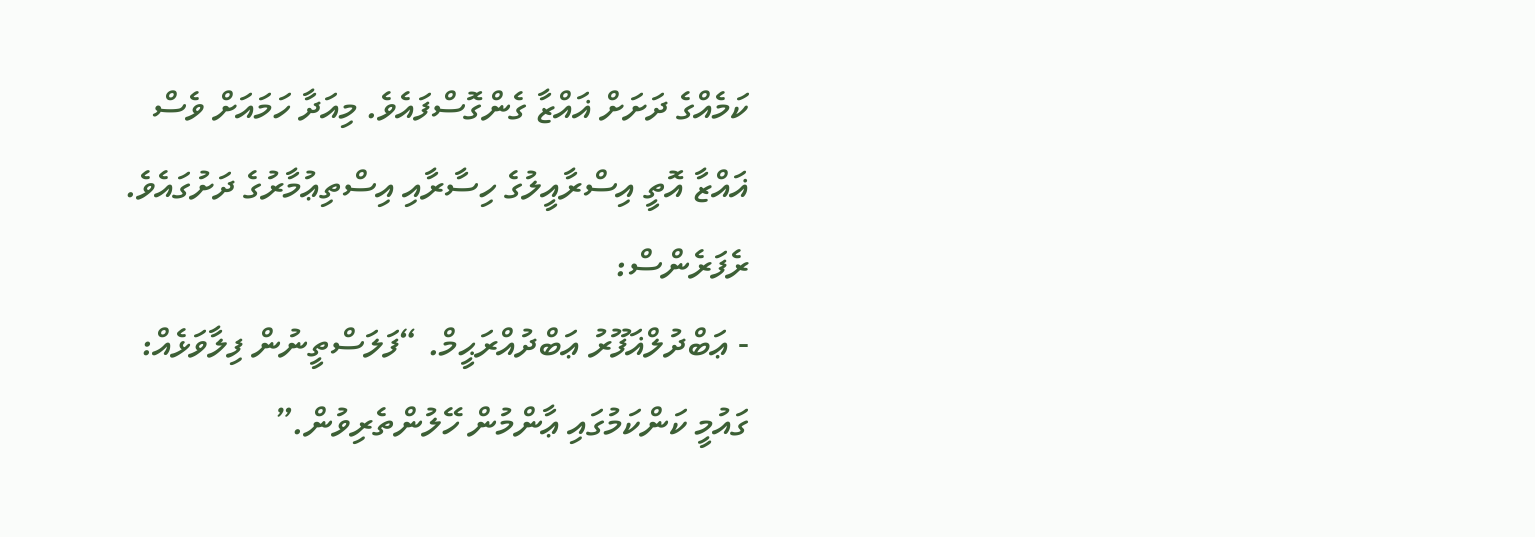ކަމެއްގެ ދަށަށް ޣައްޒާ ގެންގޮސްފައެވެ. މިއަދާ ހަމައަށް ވެސް ޣައްޒާ އޮތީ އިސްރާއީލުގެ ހިސާރާއި އިސްތިޢުމާރުގެ ދަށުގައެވެ.
ރެފަރެންސް:
- ޢަބްދުލްޣަފޫރު ޢަބްދުއްރަޙީމް. “ފަލަސްތީނުން ފިލާވަޅެއް: ގައުމީ ކަންކަމުގައި ޢާންމުން ހޭލުންތެރިވުން.”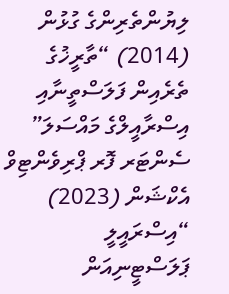ލިޔުންތެރިންގެ ގުޅުން (2014) “ތާރީޚުގެ ތެރެއިން ފަލަސްތީނާއި އިސްރާއީލްގެ މައްސަލަ”
ސެންޓަރ ފޮރ ޕްރިވެންޓިވް އެކްޝަން (2023) “އިސްރައީލީ ޕަލަސްޓީނިއަން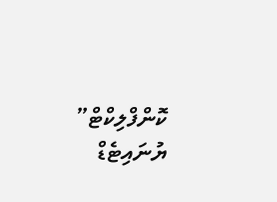ކޮންފްލިކްޓް”
ޔުނައިޓެޑް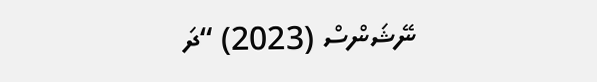ނޭޝަންސް (2023) “ދަ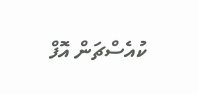ކުއެސްޗަން އޮފް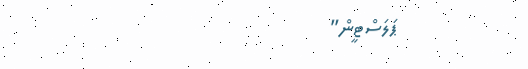ޕަލަސްޓީން”